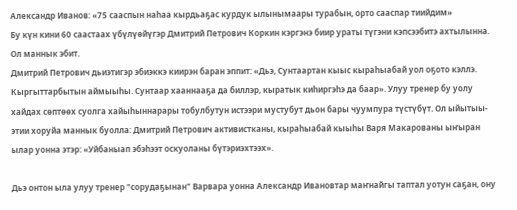Александр Иванов: «75 сааспын наһаа кырдьаҕас курдук ылынымаары турабын, орто сааспар тиийдим»
Бу күн кини 60 саастаах үбүлүөйүгэр Дмитрий Петрович Коркин кэргэнэ биир ураты түгэни кэпсээбитэ ахтылынна. Ол маннык эбит.
Дмитрий Петрович дьиэтигэр эбиэккэ киирэн баран эппит: «Дьэ, Сунтаартан кыыс кыраһыабай уол оҕото кэллэ. Кыргыттарбытын аймыыһы. Сунтаар хааннааҕа да биллэр, кыратык киһиргэһэ да баар». Улуу тренер бу уолу хайдах сөптөөх суолга хайыһыннарары тобулбутун истээри мустубут дьон бары чуумпура түстүбүт. Ол ыйытыы-этии хоруйа маннык буолла: Дмитрий Петрович активистканы, кыраһыабай кыыһы Варя Макарованы ыҥыран ылар уонна этэр: «Уйбаныап эбэһээт оскуоланы бүтэриэхтээх».

Дьэ онтон ыла улуу тренер "сорудаҕынан" Варвара уонна Александр Ивановтар маҥнайгы таптал уотун саҕан, ону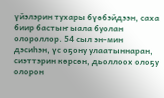үйэлэрин тухары бүөбэйдээн, саха биир бастыҥ ыала буолан олороллор. 54 сыл эн-мин дэсиһэн, үс оҕону улаатыннаран, сиэттэрин көрсөн, дьоллоох олоҕу олорон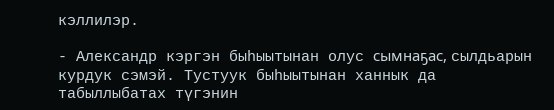кэллилэр.

- Александр кэргэн быһыытынан олус сымнаҕас, сылдьарын курдук сэмэй. Тустуук быһыытынан ханнык да табыллыбатах түгэнин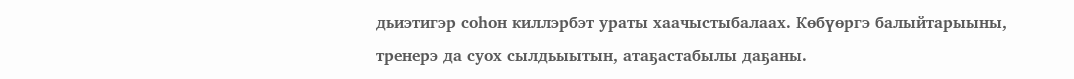дьиэтигэр соһон киллэрбэт ураты хаачыстыбалаах. Көбүөргэ балыйтарыыны, тренерэ да суох сылдьыытын, атаҕастабылы даҕаны.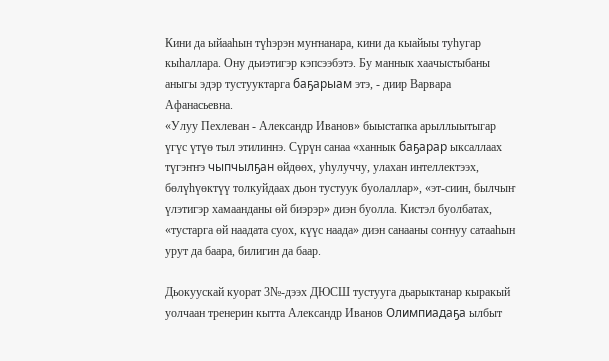Кини да ыйааһын түһэрэн муҥнанара, кини да кыайыы туһугар кыһаллара. Ону дьиэтигэр кэпсээбэтэ. Бу маннык хаачыстыбаны аныгы эдэр тустууктарга баҕарыам этэ, - диир Варвара Афанасьевна.
«Улуу Пехлеван - Александр Иванов» быыстапка арыллыытыгар үгүс үтүө тыл этилиннэ. Сүрүн санаа «ханнык баҕарар ыксаллаах түгэҥҥэ чыпчылҕан өйдөөх, уһулуччу, улахан интеллектээх, бөлүһүөктүү толкуйдаах дьон тустуук буолаллар», «эт-сиин, былчыҥ үлэтигэр хамаанданы өй биэрэр» диэн буолла. Кистэл буолбатах, «тустарга өй наадата суох, күүс наада» диэн санааны соҥнуу сатааһын урут да баара, билигин да баар.

Дьокуускай куорат 3№-дээх ДЮСШ тустууга дьарыктанар кыракый уолчаан тренерин кытта Александр Иванов Олимпиадаҕа ылбыт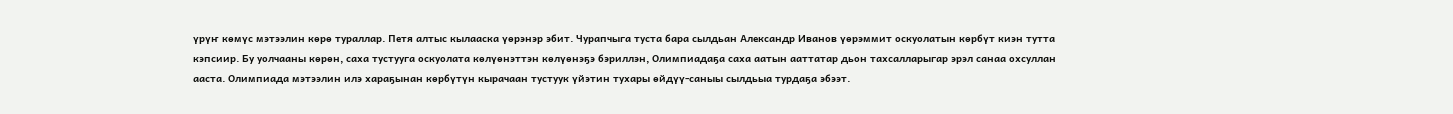үрүҥ көмүс мэтээлин көрө тураллар. Петя алтыс кылааска үөрэнэр эбит. Чурапчыга туста бара сылдьан Александр Иванов үөрэммит оскуолатын көрбүт киэн тутта кэпсиир. Бу уолчааны көрөн, саха тустууга оскуолата көлүөнэттэн көлүөнэҕэ бэриллэн, Олимпиадаҕа саха аатын ааттатар дьон тахсалларыгар эрэл санаа охсуллан ааста. Олимпиада мэтээлин илэ хараҕынан көрбүтүн кырачаан тустуук үйэтин тухары өйдүү-саныы сылдьыа турдаҕа эбээт.